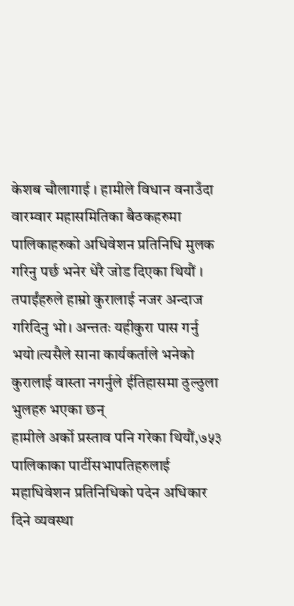केशब चौलागाई । हामीले विधान वनाउँदा वारम्वार महासमितिका बैठकहरुमा पालिकाहरुको अधिवेशन प्रतिनिधि मुलक गरिनु पर्छ भनेर धेरै जोड दिएका थियौं । तपाईंहरुले हाम्रो कुरालाई नजर अन्दाज गरिदिनु भो। अन्ततः यहीकुरा पास गर्नु भयो।त्यसैले साना कार्यकर्ताले भनेको कुरालाई वास्ता नगर्नुले ईतिहासमा ठुल्ठुला भुलहरु भएका छन्
हामीले अर्को प्रस्ताव पनि गरेका थियौं,७५३ पालिकाका पार्टीसभापतिहरुलाई महाधिवेशन प्रतिनिधिको पदेन अधिकार दिने व्यवस्था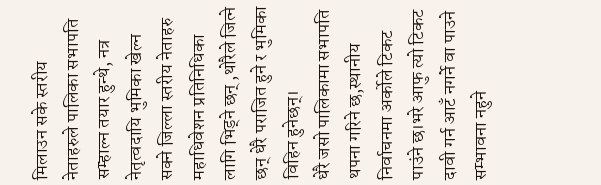मिलाउन सके स्तरीय नेताहरुले पालिका सभापति सम्हाल्न तयार हुन्थे, नत्र नेतृत्वदायि भुमिका खेल्न सक्ने जिल्ला स्तरीय नेताहरु महाधिवेशन प्रतिनिधिका लागि भिड्ने छन् ,थोरैले जित्ने छन् धेरै पराजित हुने र भुमिका विहिन हुनेछन्।
धेरै जसो पालिकामा सभापति थपना गरिने छ,स्थानीय निर्वाचनमा अर्कोले टिकट पाउंने छ।भरे आफु त्यो टिकट दावी गर्न आटँ नगर्ने वा पाउने सम्भावना नहुने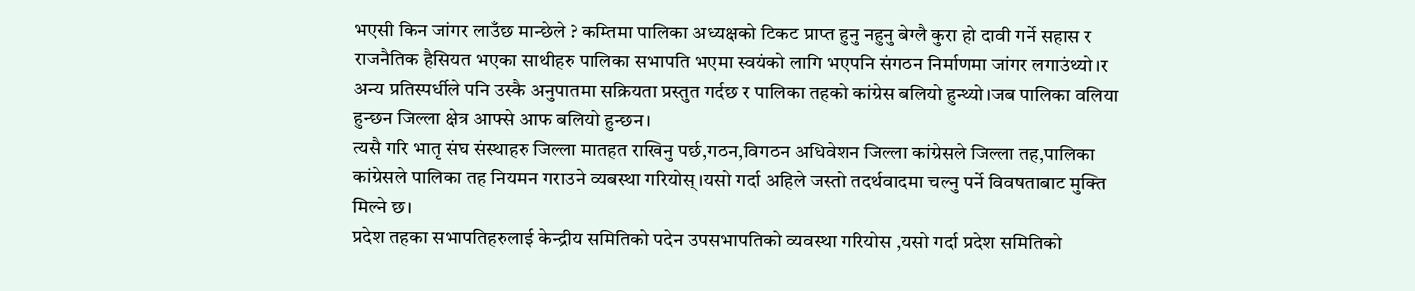भएसी किन जांगर लाउँछ मान्छेले ? कम्तिमा पालिका अध्यक्षको टिकट प्राप्त हुनु नहुनु बेग्लै कुरा हो दावी गर्ने सहास र राजनैतिक हैसियत भएका साथीहरु पालिका सभापति भएमा स्वयंको लागि भएपनि संगठन निर्माणमा जांगर लगाउंथ्यो।र अन्य प्रतिस्पर्धीले पनि उस्कै अनुपातमा सक्रियता प्रस्तुत गर्दछ र पालिका तहको कांग्रेस बलियो हुन्थ्यो।जब पालिका वलिया हुन्छन जिल्ला क्षेत्र आफ्से आफ बलियो हुन्छन।
त्यसै गरि भातृ संघ संस्थाहरु जिल्ला मातहत राखिनु पर्छ,गठन,विगठन अधिवेशन जिल्ला कांग्रेसले जिल्ला तह,पालिका कांग्रेसले पालिका तह नियमन गराउने व्यबस्था गरियोस्।यसो गर्दा अहिले जस्तो तदर्थवादमा चल्नु पर्ने विवषताबाट मुक्ति मिल्ने छ।
प्रदेश तहका सभापतिहरुलाई केन्द्रीय समितिको पदेन उपसभापतिको व्यवस्था गरियोस ,यसो गर्दा प्रदेश समितिको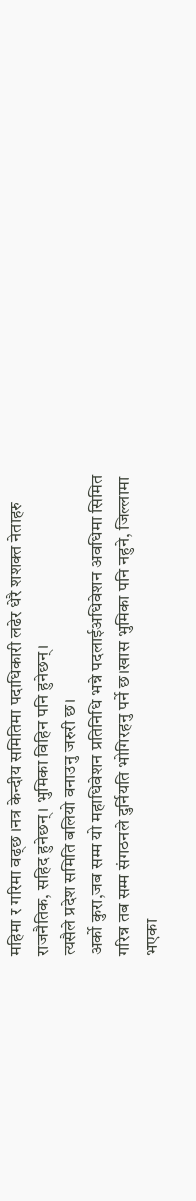महिमा र गरिमा वढ्छ ।नत्र केन्दीय समितिमा पदाधिकारी लढेर धेरै शशक्त नेताहरु राजनैतिक, सहिद हुनेछन्। भुमिका विहिन पनि हुनेछन्।
त्यसैले प्रदेश समिति बलियो वनाउनु जरुरी छ।
अर्को कुरा,जब सम्म यो महाधिवेशन प्रतिनिधि भन्ने पदलाईअधिवेशन अवधिमा सिमित गरिन्न तब सम्म संगठनले दुर्नियति भोगिरहनु पर्ने छ।खास भुमिका पनि नहुने, जिल्लामा भएका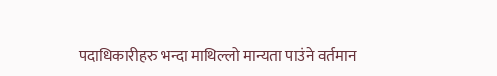पदाधिकारीहरु भन्दा माथिल्लो मान्यता पाउंने वर्तमान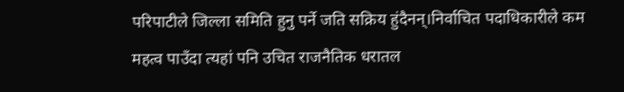परिपाटीले जिल्ला समिति हुनु पर्ने जति सक्रिय हुंदैनन्।निर्वाचित पदाधिकारीले कम महत्व पाउँदा त्यहां पनि उचित राजनैतिक धरातल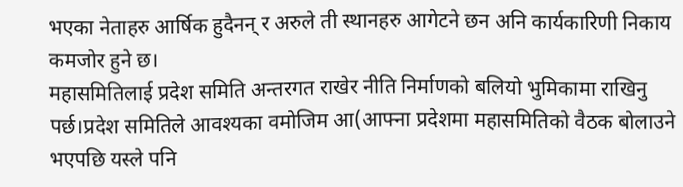भएका नेताहरु आर्षिक हुदैनन् र अरुले ती स्थानहरु आगेटने छन अनि कार्यकारिणी निकाय कमजोर हुने छ।
महासमितिलाई प्रदेश समिति अन्तरगत राखेर नीति निर्माणको बलियो भुमिकामा राखिनु पर्छ।प्रदेश समितिले आवश्यका वमोजिम आ(आफ्ना प्रदेशमा महासमितिको वैठक बोलाउने भएपछि यस्ले पनि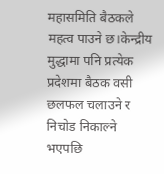महासमिति बैठकले महत्व पाउने छ।केन्द्रीय मुद्धामा पनि प्रत्येक प्रदेशमा बैठक वसी छलफल चलाउने र निचोड निकाल्ने भएपछि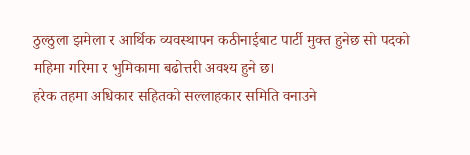ठुल्ठुला झमेला र आर्थिक व्यवस्थापन कठीनाईबाट पार्टी मुक्त हुनेछ सो पदको महिमा गरिमा र भुमिकामा बढोत्तरी अवश्य हुने छ।
हरेक तहमा अधिकार सहितको सल्लाहकार समिति वनाउने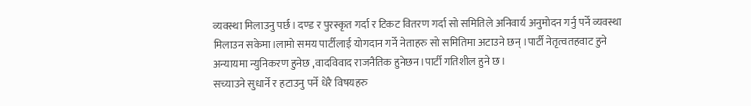व्यवस्था मिलाउनु पर्छ। दण्ड र पुरस्कृत गर्दा र टिकट वितरण गर्दा सो समितिले अनिवार्य अनुमोदन गर्नु पर्ने व्यवस्था मिलाउन सकेमा।लामो समय पार्टीलाई योगदान गर्ने नेताहरु सो समितिमा अटाउने छन् ।पार्टी नेतृत्वतहवाट हुने अन्यायमा न्युनिकरण हुनेछ ,वादविवाद राजनैतिक हुनेछन।पार्टी गतिशील हुने छ।
सच्याउने सुधार्ने र हटाउनु पर्ने धेरै विषयहरु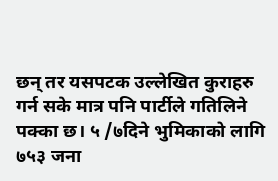छन् तर यसपटक उल्लेखित कुराहरु गर्न सके मात्र पनि पार्टीले गतिलिने पक्का छ। ५ /७दिने भुमिकाको लागि ७५३ जना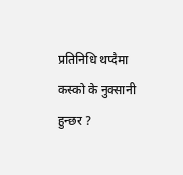प्रतिनिधि थप्दैमा कस्को के नुक्सानी हुन्छर ?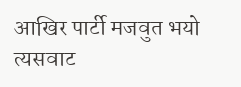आखिर पार्टी मजवुत भयो त्यसवाट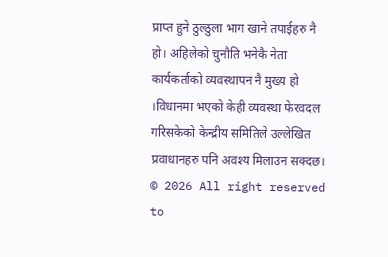प्राप्त हुने ठुल्ठुला भाग खाने तपाईहरु नै हो। अहिलेको चुनौति भनेकै नेता कार्यकर्ताको व्यवस्थापन नै मुख्य हो ।विधानमा भएको केही व्यवस्था फेरवदल गरिसकेको केन्द्रीय समितिले उल्लेखित प्रवाधानहरु पनि अवश्य मिलाउन सक्दछ।
© 2026 All right reserved to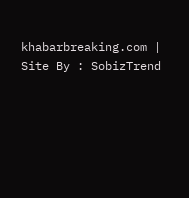khabarbreaking.com | Site By : SobizTrend